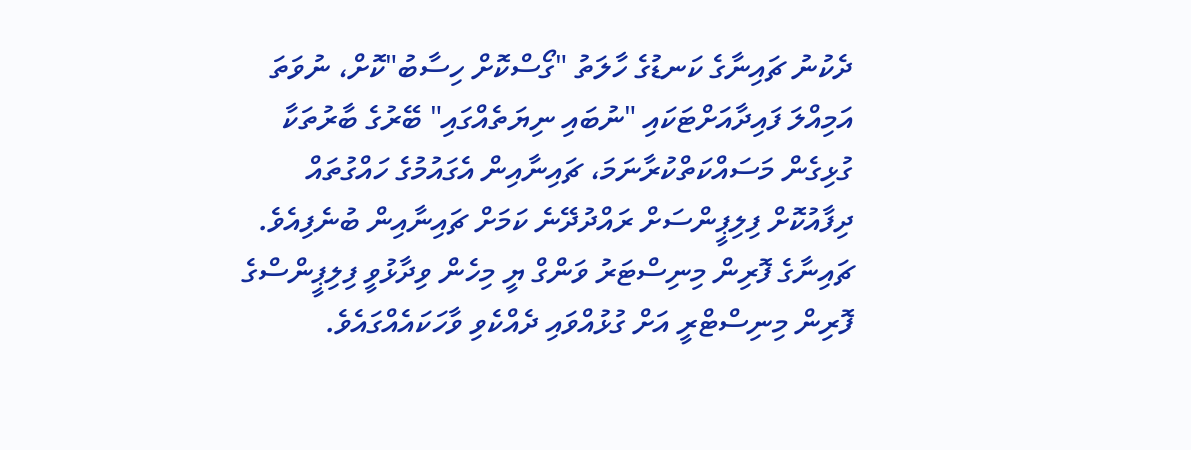ދެކުނު ޗައިނާގެ ކަނޑުގެ ހާލަތު "ގޯސްކޮށް ހިސާބު"ކޮށް، ނުވަތަ އަމިއްލަ ފައިދާއަށްޓަކައި "ނުބައި ނިޔަތެއްގައި" ބޭރުގެ ބާރުތަކާ ގުޅިގެން މަސައްކަތްކުރާނަމަ، ޗައިނާއިން އެގައުމުގެ ހައްގުތައް ދިފާއުކޮށް ފިލިޕީންސަށް ރައްދުދޭނެ ކަމަށް ޗައިނާއިން ބުނެފިއެވެ.
ޗައިނާގެ ފޮރިން މިނިސްޓަރު ވަންގް ޔީ މިހެން ވިދާޅުވީ ފިލިޕީންސްގެ ފޮރިން މިނިސްޓްރީ އަށް ގުޅުއްވައި ދެއްކެވި ވާހަކައެއްގައެވެ.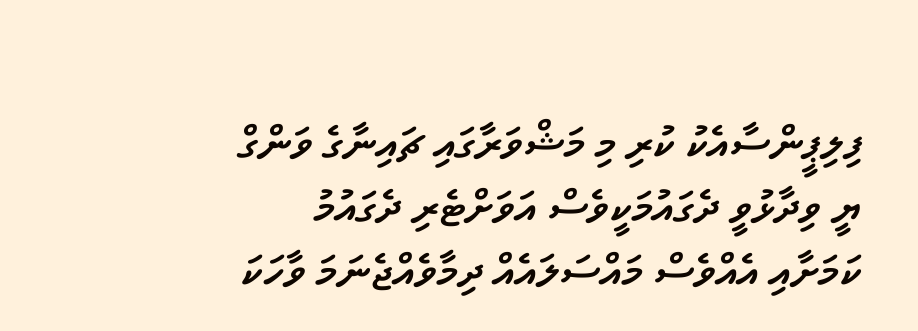ފިލިޕީންސާއެކު ކުރި މި މަޝްވަރާގައި ޗައިނާގެ ވަންގް ޔީ ވިދާޅުވީ ދެގައުމަކީވެސް އަވަށްޓެރި ދެގައުމު ކަމަށާއި އެއްވެސް މައްސަލައެއް ދިމާވެއްޖެނަމަ ވާހަކަ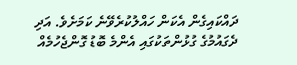ދައްކައިގެން އެކަން ހައްލުކުރެވޭނެ ކަމަށެވެ. އަދި ދެގައުމުގެ ގުޅުންތަކުގައި އެންމެ ބޮޑު ގޮންޖެހުމެއް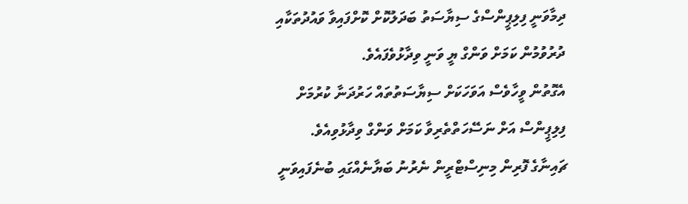ދިމާވަނީ ފިލިޕީންސްގެ ސިޔާސަތު ބަދަލުކޮށް ކޮށްފައިވާ ވައުދުތަކާއި ދުރުވުމުން ކަމަށް ވަންގް ޔީ ވަނީ ވިދާޅުވެފައެވެ.
އެގޮތުން ވީހާވެސް އަވަހަކަށް ސިޔާސަތުތައް ހަރުދަނާ ކުރުމަށް ފިލިޕީންސް އަށް ނަސޭހަތްތެރިވާ ކަމަށް ވަންގް ވިދާޅުވިއެވެ.
ޗައިނާގެ ފޮރިން މިނިސްޓްރީން ނެރުނު ބަޔާނެއްގައި ބުނެފައިވަނީ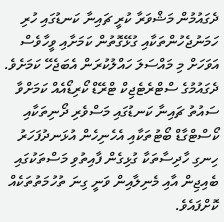ދެގައުމުން މަޝްވަރާ ކުރީ ޗައިނާ ކަނޑުގައި ހުރި ހަމަނުޖެހުންތަކާއި ގުޅޭގޮތުން ކަމަށާއި ވީހާވެސް އަވަހަށް މި މައްސަލަ ހައްލުކުރަން އެބަޖެހޭ ކަމަށެވެ.
ދެގައުމުގެ ސްޓްރެޓެޖިކް ޓްރޭޑް ކޯރިޑޯއެއް ކަމަށްވާ ސައުތު ޗައިނާ ކަނޑުގައި މަސްވެރި ދޯނިތަކާއި ކޯސްޓްގާޑް ބޯޓުތަކާއި އެހެނިހެން އުޅަނދުފަހަރު ހިނގި ހާދިސާތަކާ ގުޅިގެން ފާއިތުވި މަސްތަކުގައި ބެއިޖިން އާއި މެނިލާއިން ވަނީ ގިނަ ތުހުމަތުތަކެއް ކޮށްފައެވެ.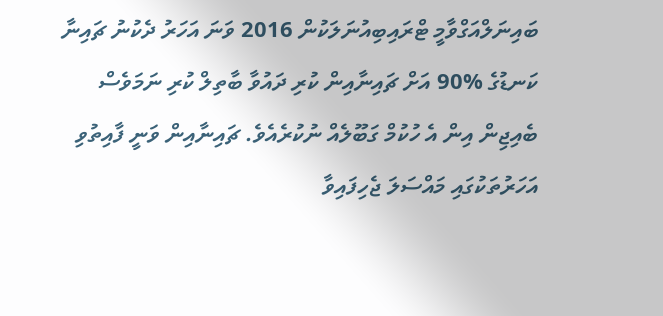ބައިނަލްއަގްވާމީ ޓްރައިބިއުނަލަކުން 2016 ވަނަ އަހަރު ދެކުނު ޗައިނާ ކަނޑުގެ %90 އަށް ޗައިނާއިން ކުރި ދައުވާ ބާތިލް ކުރި ނަމަވެސް ބެއިޖިން އިން އެ ހުކުމް ގަބޫލެއް ނުކުރެއެވެ. ޗައިނާއިން ވަނީ ފާއިތުވި އަހަރުތަކުގައި މައްސަލަ ޖެހިފައިވާ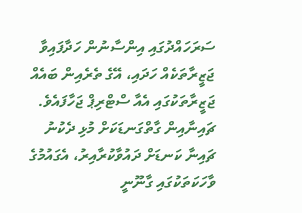ސަރަހައްދުގައި އިންސާނުން ހަދާފައިވާ ޖަޒީރާތަކެއް ހަދައި، އޭގެ ތެރެއިން ބައެއް ޖަޒީރާތަކުގައި އެއާ ސްޓްރިޕް ޖަހާފައެވެ.
ޗައިނާއިން ގާތްގަނޑަކަށް މުޅި ދެކުނު ޗައިނާ ކަނޑަށް ދައުވާކުރާއިރު، އެގައުމުގެ ވާހަކަތަކުގައި ގާނޫނީ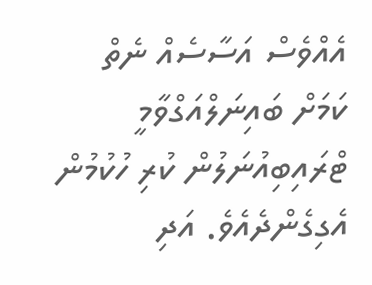އެއްވެސް އަސާސެއް ނެތް ކަމަށް ބައިނަލްއަގްވާމީ ޓްރައިބިއުނަލުން ކުރި ހުކުމުން އެގިގެންދެއެވެ. އަދި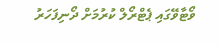ވޯޓާވޭގައި ޕެޓްރޯލް ކުރުމަށް ދޯނިފަހަރު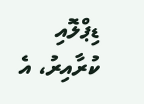ޑިޕްލޮއި ކުރާއިރު، އެ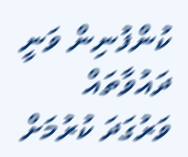ކުންފުނިން ވަނީ ދައުވާތައް ވަރުގަދަ ކުރުމަށް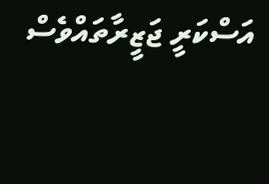އަސްކަރީ ޖަޒީރާތައްވެސް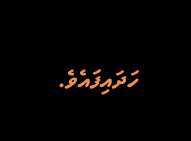ހަދައިފައެވެ.